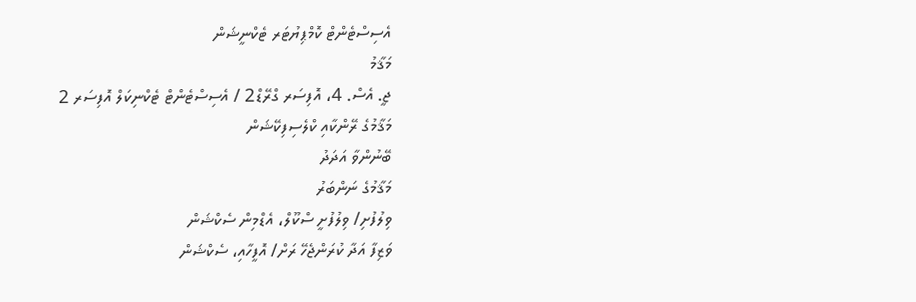އެސިސްޓެންޓް ކޮމްޕިޔުޓަރ ޓެކްނީޝަން
މަޤާމު
ޖީ. އެސް. 4، އޮފިސަރ ގްރޭޑް2 / އެސިސްޓެންޓް ޓެކްނިކަލް އޮފިސަރ 2
މަޤާމުގެ ރޭންކާއި ކްލެސިފިކޭޝަން
ބޭނުންވާ އަދަދު
މަޤާމުގެ ނަންބަރު
ވިލުފުށި/ ވިލުފުށީ ސްކޫލް، އެޑްމިން ސެކްޝަން
ވަޒިފާ އަދާ ކުރަންޖެހޭ ރަށް/ އޮފީހާއި، ސެކްޝަން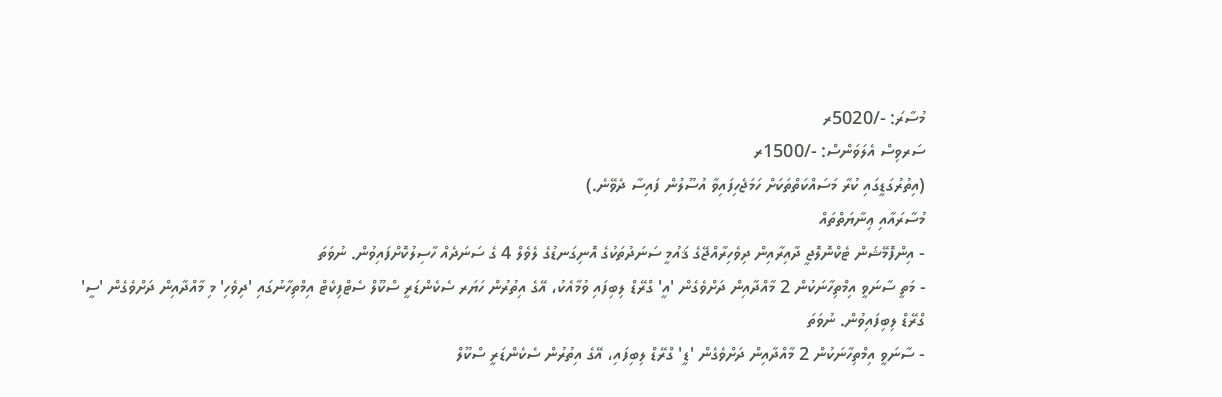މުސާރަ: -/5020ރ
ސަރވިސް އެލަވަންސް: -/1500ރ
(އިތުރުގަޑީގައި ކުރާ މަސައްކަތްތަކަށް ހަމަޖެހިފައިވާ އުސޫލުން ފައިސާ ދެވޭނެ.)
މުސާރައާއި ޢިނާޔަތްތައް
- އިންފޮމޭޝަން ޓެކްނޮލޮޖީ ދާއިރާއިން ދިވެހިރާއްޖޭގެ ޤައުމީ ސަނަދުތަކުގެ އޮނިގަނޑުގެ ލެވެލް 4 ގެ ސަނަދެއް ހާސިލުކޮށްފައިވުން. ނުވަތަ
- މަތީ ސާނަވީ އިމްތިހާނަކުން 2 މާއްދާއިން ދަށްވެގެން 'އީ' ގްރޭޑް ލިބިފައި ވުމާއެކު، އޭގެ އިތުރުން ހަޔަރ ސެކެންޑަރީ ސްކޫލް ސެޓްފިކެޓް އިމްތިހާނުގައި 'ދިވެހި' މި މާއްދާއިން ދަށްވެގެން 'ސީ' ގްރޭޑް ލިބިފައިވުން. ނުވަތަ
- ސާނަވީ އިމްތިހާނަކުން 2 މާއްދާއިން ދަށްވެގެން 'ޑީ' ގްރޭޑް ލިބިފައި، އޭގެ އިތުރުން ސެކެންޑަރީ ސްކޫލް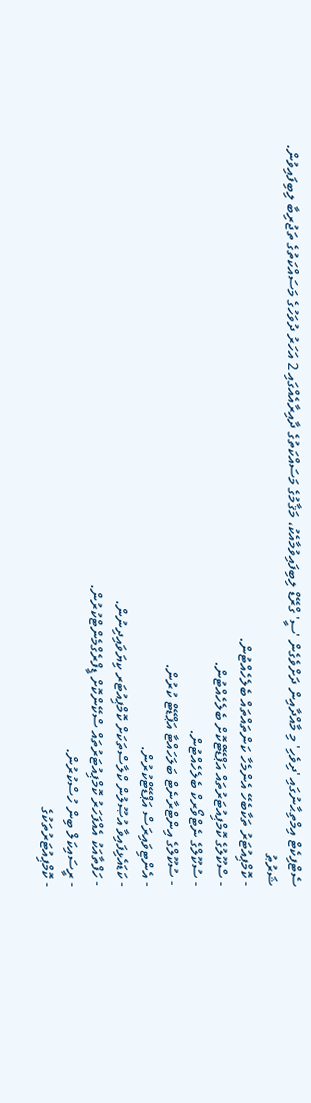ސެޓްފިކެޓް އިމްތިޙާނުގައި 'ދިވެހި' މި މާއްދާއިން ދަށްވެގެން 'ސީ' ގްރޭޑް ލިބިފައިވުމާއެކު، މަޤާމުގެ މަސައްކަތުގެ ދާއިރާއެއްގައި 2 އަހަރު ދުވަހުގެ މަސައްކަތުގެ ތަޖުރިބާ ލިބިފައިވުން.
ޝަރުޠު
- ކޮމްޕިއުޓަރު ތަކާބެހޭ އެންމެހާ ކަންތައްތައް ބެލެހެއްޓުން.
- ސްކޫލުގެ ކޮމްޕިއުޓަރުތައް އަޕްޑޭޓްކޮށް ބެލެހެއްޓުން.
- ސުކޫލްގެ ނެޓްވޯރކް ބެލެހެއްޓުން.
- ސުކޫލްގެ އިންޓްރާނެޓް ބަލަހައްޓާ އަޕްޑޭޓް ކުރުން.
- އެންޓިވައިރަސް އަޕްޑޭޓްކުރުން.
- ކަޑައެޅިފައިވާ އުޞޫލުން ކްލާސްތަކަށް ކޮމްޕިއުޓަރ ކިޔަވައިދިނުން.
- ހަފްތާއަކު އެއްފަހަރު ކޮމްޕިއުޓަރުތައް ސްކޭންކޮށް ޑީފްރެގްމެންޓްކުރުން.
- ރީސައިކަލް ބިން ހުސްކުރުން.
- ކޮމްޕިއުޓަރުތަކުގެ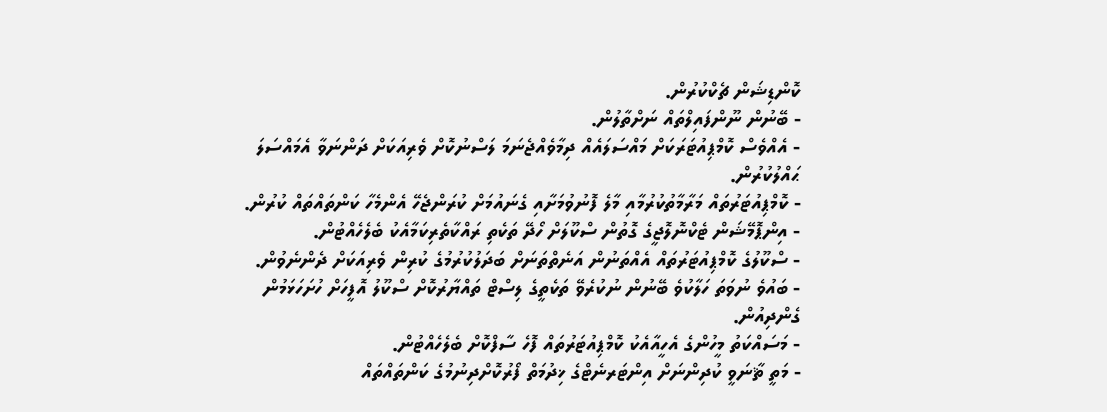ކޮންޑިޝަން ޗެކްކުރުން.
- ބޭނުން ނޫންފައިލްތައް ނަށްތާލުން.
- އެއްވެސް ކޮމްޕިއުޓަރަކަށް މައްސަލައެއް ދިމާވެއްޖެނަމަ ލަސްނުކޮށް ވެރިއަކަށް ދަންނަވާ އެމައްސަލަ ޙައްލުކުރުން.
- ކޮމްޕިއުޓަރުތައް މަރާމާތުކުރުމާއި މާލެ ފޮނުވުމަށާއި ގެނައުމަށް ކުރަންޖެހޭ އެންމެހާ ކަންތައްތައް ކުރުން.
- އިންޕޮމޭޝަން ޓެކްނޮލޮޖީގެ ގޮތުން ސްކޫލަށް ހޯދޭ ތަކެތި ރައްކާތެރިކަމާއެކު ބެލެހެއްޓުން.
- ސްކޫލުގެ ކޮމްޕިއުޓަރުތައް އެއްތަނުން އަނެތްތަނަށް ބަދަލުކުރުމުގެ ކުރިން ވެރިއަކަށް ދެންނެވުން.
- ބައުވެ ނުވަތަ ހަލާކުވެ ބޭނުން ނުކުރެވޭ ތަކެތީގެ ލިސްޓް ތައްޔާރުކޮށް ސްކޫލު އޮފީހަށް ހުށަހަޅަމުން ގެންދިއުން.
- މަސައްކަތު މީހުންގެ އެހީއާއެކު ކޮމްޕިއުޓަރުތައް ފޮހެ ސާފްކޮށް ބެލެހެއްޓުން.
- މަތީ ޘާނަވީ ކުދިންނަށް އިންޓަރނެޓްގެ ޚިދުމަތް ފޯރުކޮށްދިނުމުގެ ކަންތައްތައް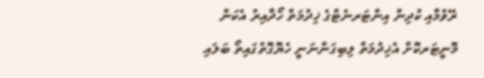ރޭވުމާއި ކުދިން އިންޓަރނެޓްގެ ޚިދުމަތް ހޯދާއިރު އެކަން މޮނީޓަރކޮށް އެޚިދުމަތް ލިބިގަންނަނީ ހެޔޮގޮތުގައިތޯ ބަލައި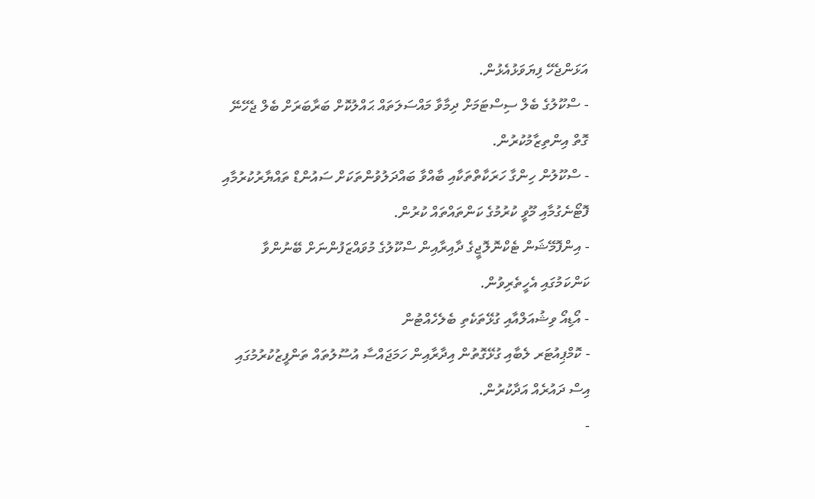އަޅަންޖެހޭ ފިޔަވަޅުއެޅުން.
- ސްކޫލުގެ ބެލް ސިސްޓަމަށް ދިމާވާ މައްސަލަތައް ޙައްލުކޮށް ބަރާބަރަށް ބެލް ޖެހޭނޭ ގޮތް އިންތިޒާމުކުރުން.
- ސްކޫލުން ހިންގާ ހަރަކާތްތަކާއި ބާއްވާ ބައްދަލުވުންތަކަށް ސައުންޑް ތައްޔާރުކުރުމާއި ފޮޓޯނެގުމާއި މޫވީ ކުރުމުގެ ކަންތައްތައް ކުރުން.
- އިންފޮމޭޝަން ޓެކްނޮލޮޖީގެ ދާއިރާއިން ސްކޫލުގެ މުވައްޒަފުންނަށް ބޭނުންވާ ކަންކަމުގައި އެހީތެރިވުން.
- އޯޑިއޯ ވިޝުއަލްއާއި ގުޅޭތަކެތި ބެލެހެއްޓުން
- ކޮމްޕިއުޓަރ ލެބާއި ގުޅޭގޮތުން އިދާރާއިން ހަމަޖައްސާ އުސޫލުތައް ތަންފީޒުކުރުމުގައި އިސް ދައުރެއް އަދާކުރުން.
-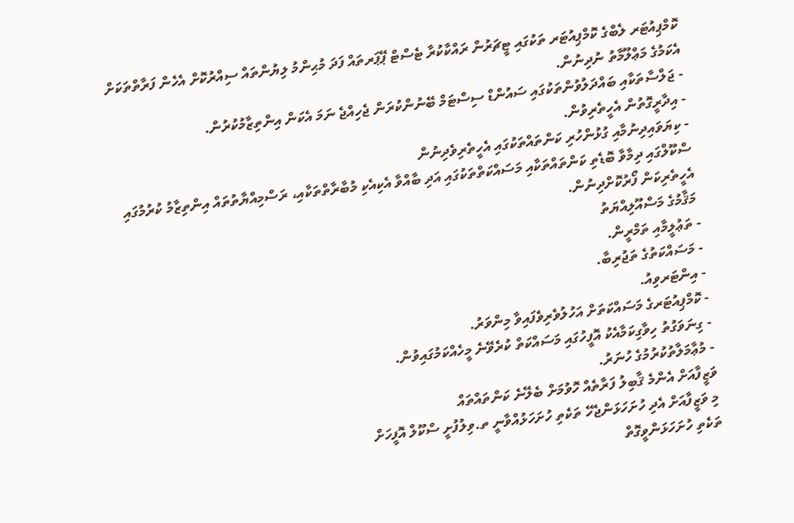ކޮމްޕިއުޓަރ ލެބްގެ ކޮމްޕިއުޓަރ ތަކުގައި ޓީޗަރުން ރައްކާކުރާ ޓެސްޓް ޕޭޕަރތައް ފަދަ މުޙިންމު ލިޔުންތައް ސިއްރުކޮށް އެހެން ފަރާތްތަކަށް އެކަމުގެ މަޢްލޫމާތު ނުދިނުން.
- ޖަލްސާތަކާއި ބައްދަލުވުންތަކުގައި ސައުންޑް ސިސްޓަމް ބޭނުންކުރަން ޖެހިއްޖެ ނަމަ އެކަން އިންތިޒާމުކުރުން.
- އިދާރީގޮތުން އެހީތެރިވުން.
- ކިޔަވައިދިނުމާއި ގުޅުންހުރި ކަންތައްތަކުގައި އެހީތެރިވެދިނުން
ސްކޫލްގައި ދިމާވާ ބޮޑެތި ކަންތައްތަކާއި މަސައްކަތްތަކުގައި އަދި ބާއްވާ އެކިއެކި މުބާރާތްތަކާއި، ރަސްމިއްޔާތުތައް އިންތިޒާމު ކުރުމުގައި އެހީތެރިކަން ފޯރުކޮށްދިނުން.
މަޤާމުގެ މަސްއޫލިއްޔަތު
- ތަޢުލީމާއި ތަމްރީން.
- މަސައްކަތުގެ ތަޖުރިބާ.
- އިންޓަރވިއު.
- ކޮމްޕިއުޓަރގެ މަސައްކަތަށް އަހުލުވެރިވެފައިވާ މިންވަރު.
- ގިނަވަގުތު ހިވާގިކަމާއެކު އޮފީހުގައި މަސައްކަތް ކުރެވޭނެ މީހެއްކަމުގައިވުން.
- މުޢާމަލާތުކުރުމުގެ ހުނަރު.
ވަޒީފާއަށް އެންމެ ޤާބިލު ފަރާތެއް ހޮވުމަށް ބެލޭނެ ކަންތައްތައް
މި ވަޒީފާއަށް އެދި ހުށަހަޅަންޖެހޭ ތަކެތި ހުށަހަޅުއްވާނީ ތ.ވިލުފުށީ ސްކޫލް އޮފީހަށް
ތަކެތި ހުށަހަޅަންވީގޮތް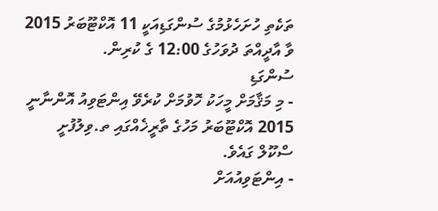ތަކެތި ހުށަހެޅުމުގެ ސުންގަޑިއަކީ 11 އޮކްޓޫބަރު 2015 ވާ އާދީއްތަ ދުވަހުގެ 12:00 ގެ ކުރިން.
ސުންގަޑި
- މި މަޤާމަށް މީހަކު ހޮވުމަށް ކުރެވޭ އިންޓަވިއު އޮންނާނީ 2015 އޮކްޓޫބަރު މަހުގެ ތާރީޚެއްގައި ތ.ވިލުފުށީ ސްކޫލް ގައެވެ.
- އިންޓަވިއުއަށް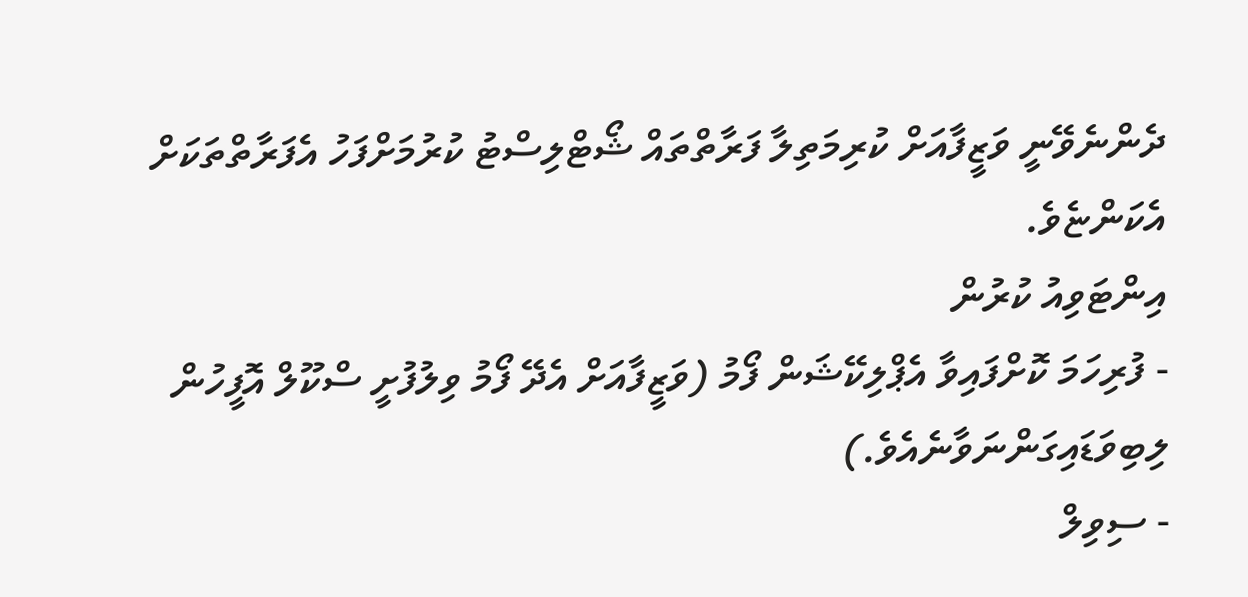ދެންނެވޭނީ ވަޒީފާއަށް ކުރިމަތިލާ ފަރާތްތައް ޝޯޓްލިސްޓު ކުރުމަށްފަހު އެފަރާތްތަކަށް އެކަންޏެވެ.
އިންޓަވިއު ކުރުން
- ފުރިހަމަ ކޮށްފައިވާ އެޕްލިކޭޝަން ފޯމު (ވަޒީފާއަށް އެދޭ ފޯމު ވިލުފުށީ ސްކޫލް އޮފީހުން ލިބިވަޑައިގަންނަވާނެއެވެ.)
- ސިވިލް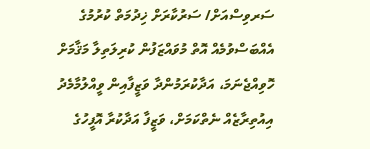ސަރވިސްއަށް/ ސަރުކާރަށް ޚިދުމަތް ކުރުމުގެ އެއްބަސްވުމެއް އޮތް މުވައްޒަފުން ކުރިލަތިލާ މަޤާމަށް ހޮވިއްޖެނަމަ، އަދާކުރަމުންދާ ވަޒީފާއިން ވީއްލުމާމެދު އިއުތިރާޒެއް ނެތްކަމަށް، ވަޒީފާ އަދާކުރާ އޮފީހުގެ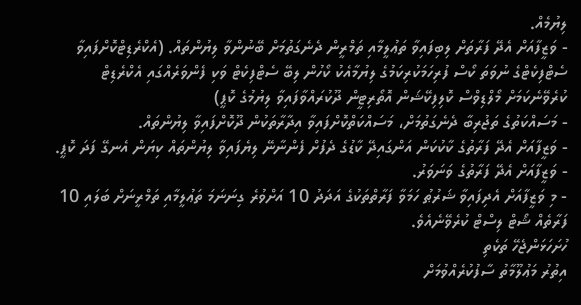ލިޔުމެއް.
- ވަޒީފާއަށް އެދޭ ފަރާތަށް ލިބިފައިވާ ތަޢުލީމާއި ތަމްރީން ދެނެގަތުމަށް ބޭނުންވާ ލިޔުންތައް. (އެކްރެޑިޓްކޮށްފައިވާ ސެޓްފިކެޓްގެ ނުވަތަ ކޯސް ފުރިހަމަކުރިކަމުގެ ލިޔުމާއެކު ކޯހުން ލިބޭ ސެޓްފިކެޓް ވަކި ފެންވަރެއްގައި އެކްރެޑިޓް ކުރެވޭނެކަމަށް މޯލްޑިވްސް ކޮލިފިކޭޝަން އޮތޯރިޓީން ދޫކުރައްވާފައިވާ ލިޔުމުގެ ކޮޕީ)
- މަސައްކަތުގެ ތަޖުރިބާ ދެނެގަތުމަށް، މަސައްކަތްކޮށްފައިވާ އިދާރާތަކުން ދޫކޮށްފައިވާ ލިޔުންތައް.
- ވަޒީފާއަށް އެދޭ ފަރާތުގެ ކާކުކަން އަންގައިދޭ ކާޑުގެ ދެފުށް ފެންނާނޭ ލިޔެފައިވާ ލިޔުންތައް ކިޔަން އެނގޭ ފަދަ ކޮޕީ.
- ވަޒީފާއަށް އެދޭ ފަރާތުގެ ވަނަވަރު.
- މި ވަޒީފާއަށް އެދިފައިވާ ޝަރުޠު ހަމަވާ ފަރާތްތަކުގެ އަދަދު 10 އަށްވުރެ ގިނަނަމަ ތަޢުލީމާއި ތަމްރީނަށް ބަލައި 10 ފަރާތެއް ޝޯޓް ލިސްޓް ކުރެވޭނެއެވެ.
ހުށަހަޅަންޖެހޭ ތަކެތި
އިތުރު މަޢުލޫމާތު ސާފުކުރެއްވުމަށް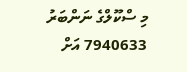މި ސްކޫލްގެ ނަންބަރު 7940633 އަށް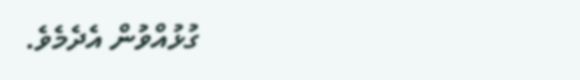ގުޅުއްވުން އެދެމެވެ.